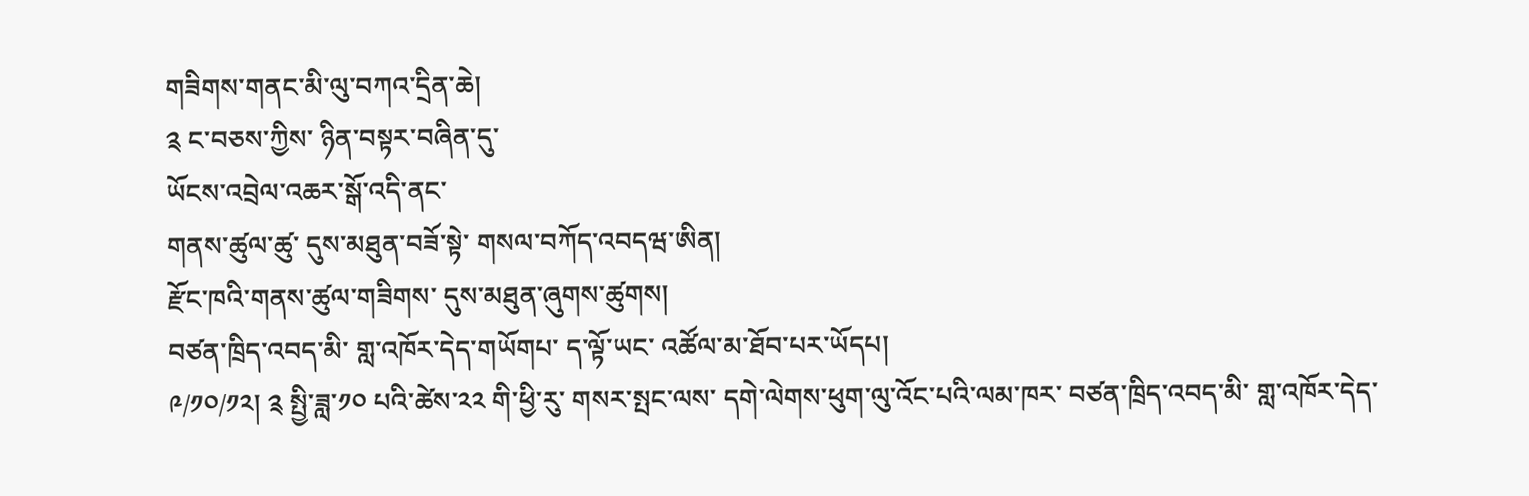གཟིགས་གནང་མི་ལུ་བཀའ་དྲིན་ཆེ།
༉ ང་བཅས་ཀྱིས་ ཉིན་བསྟར་བཞིན་དུ་
ཡོངས་འབྲེལ་འཆར་སྒོ་འདི་ནང་
གནས་ཚུལ་ཚུ་ དུས་མཐུན་བཟོ་སྟེ་ གསལ་བཀོད་འབདཝ་ཨིན།
རྫོང་ཁའི་གནས་ཚུལ་གཟིགས་ དུས་མཐུན་ཞུགས་ཚུགས།
བཙན་ཁྲིད་འབད་མི་ གླ་འཁོར་དེད་གཡོགཔ་ ད་ལྟོ་ཡང་ འཚོལ་མ་ཐོབ་པར་ཡོདཔ།
༩/༡༠/༡༢། ༉ སྤྱི་ཟླ་༡༠ པའི་ཚེས་༢༢ གི་ཕྱི་རུ་ གསར་སྤང་ལས་ དགེ་ལེགས་ཕུག་ལུ་འོང་པའི་ལམ་ཁར་ བཙན་ཁྲིད་འབད་མི་ གླ་འཁོར་དེད་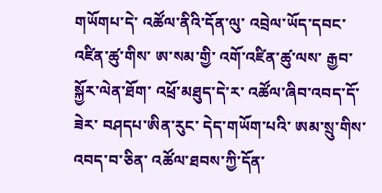གཡོགཔ་དེ་ འཚོལ་ནིའི་དོན་ལུ་ འབྲེལ་ཡོད་དབང་འཛིན་ཚུ་གིས་ ཨ་སམ་གྱི་ འགོ་འཛིན་ཚུ་ལས་ རྒྱབ་སྐྱོར་ལེན་ཐོག་ འཕྲོ་མཐུད་དེ་ར་ འཚོལ་ཞིབ་འབད་དོ་ཟེར་ བཤདཔ་ཨིན་རུང་ དེད་གཡོག་པའི་ ཨམ་སྲུ་གིས་འབད་བ་ཅིན་ འཚོལ་ཐབས་ཀྱི་དོན་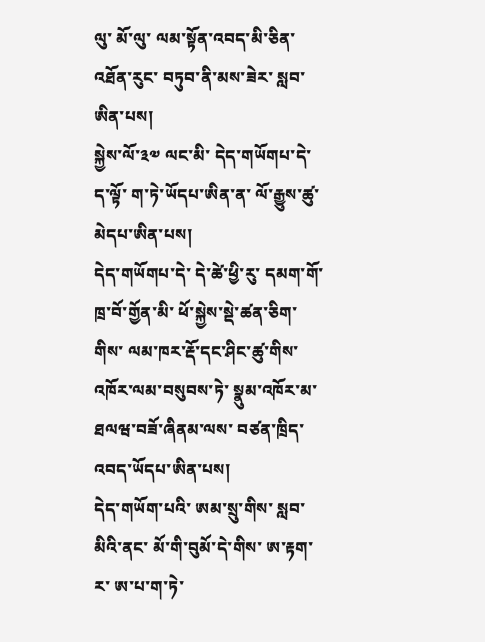ལུ་ མོ་ལུ་ ལམ་སྟོན་འབད་མི་ཅིན་འཐོན་རུང་ བཏུབ་ནི་མས་ཟེར་ སླབ་ཨིན་པས།
སྐྱེས་ལོ་༣༧ ལང་མི་ དེད་གཡོགཔ་དེ་ ད་ལྟོ་ ག་ཏེ་ཡོདཔ་ཨིན་ན་ ལོ་རྒྱུས་ཚུ་ མེདཔ་ཨིན་པས།
དེད་གཡོགཔ་དེ་ དེ་ཚེ་ཕྱི་རུ་ དམག་གོ་ཁྲ་བོ་གྱོན་མི་ ཕོ་སྐྱེས་སྡེ་ཚན་ཅིག་གིས་ ལམ་ཁར་རྡོ་དང་ཤིང་ཚུ་གིས་ འཁོར་ལམ་བསུབས་ཏེ་ སྣུམ་འཁོར་མ་ཐལཝ་བཟོ་ཞིནམ་ལས་ བཙན་ཁྲིད་འབད་ཡོདཔ་ཨིན་པས།
དེད་གཡོག་པའི་ ཨམ་སྲུ་གིས་ སླབ་མིའི་ནང་ མོ་གི་བུམོ་དེ་གིས་ ཨ་རྟག་ར་ ཨ་པ་ག་ཏེ་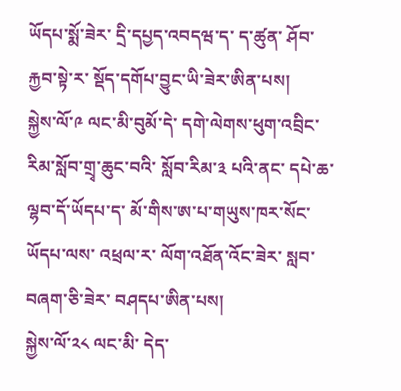ཡོདཔ་སྨོ་ཟེར་ དྲི་དཔྱད་འབདཝ་ད་ ད་ཚུན་ ཤོབ་རྐྱབ་སྟེ་ར་ སྡོད་དགོཔ་བྱུང་ཡི་ཟེར་ཨིན་པས།
སྐྱེས་ལོ་༩ ལང་མི་བུམོ་དེ་ དགེ་ལེགས་ཕུག་འབྲིང་རིམ་སློབ་གྲྭ་ཆུང་བའི་ སློབ་རིམ་༣ པའི་ནང་ དཔེ་ཆ་ལྷབ་དོ་ཡོདཔ་ད་ མོ་གིས་ཨ་པ་གཡུས་ཁར་སོང་ཡོདཔ་ལས་ འཕྲལ་ར་ ལོག་འཐོན་འོང་ཟེར་ སླབ་བཞག་ཅི་ཟེར་ བཤདཔ་ཨིན་པས།
སྐྱེས་ལོ་༢༨ ལང་མི་ དེད་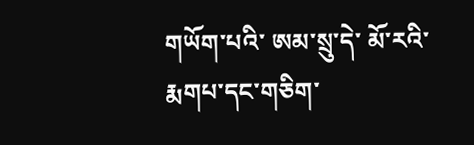གཡོག་པའི་ ཨམ་སྲུ་དེ་ མོ་རའི་ རྨགཔ་དང་གཅིག་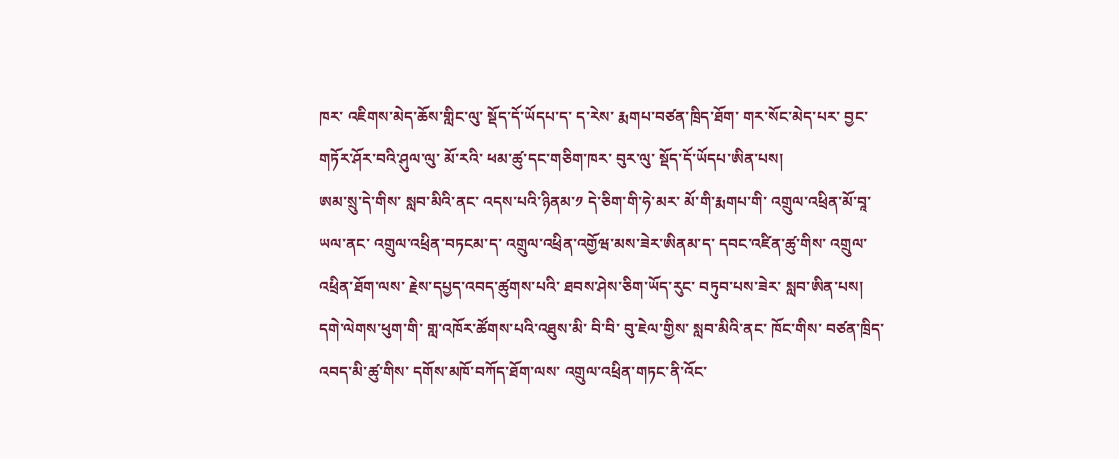ཁར་ འཇིགས་མེད་ཆོས་གླིང་ལུ་ སྡོད་དོ་ཡོདཔ་ད་ ད་རེས་ རྨགཔ་བཙན་ཁྲིད་ཐོག་ གར་སོང་མེད་པར་ བྱང་གཏོར་ཤོར་བའི་ཤུལ་ལུ་ མོ་རའི་ ཕམ་ཚུ་དང་གཅིག་ཁར་ བུར་ལུ་ སྡོད་དོ་ཡོདཔ་ཨིན་པས།
ཨམ་སྲུ་དེ་གིས་ སླབ་མིའི་ནང་ འདས་པའི་ཉིནམ་༡ དེ་ཅིག་གི་ཧེ་མར་ མོ་གི་རྨགཔ་གི་ འགྲུལ་འཕྲིན་མོ་བཱ་ཡལ་ནང་ འགྲུལ་འཕྲིན་བཏངམ་ད་ འགྲུལ་འཕྲིན་འགྱོཝ་མས་ཟེར་ཨིནམ་ད་ དབང་འཛིན་ཚུ་གིས་ འགྲུལ་འཕྲིན་ཐོག་ལས་ རྗེས་དཔྱད་འབད་ཚུགས་པའི་ ཐབས་ཤེས་ཅིག་ཡོད་རུང་ བཏུབ་པས་ཟེར་ སླབ་ཨིན་པས།
དགེ་ལེགས་ཕུག་གི་ གླ་འཁོར་ཚོགས་པའི་འཐུས་མི་ བི་བི་ བུ་ཇེལ་གྱིས་ སླབ་མིའི་ནང་ ཁོང་གིས་ བཙན་ཁྲིད་འབད་མི་ཚུ་གིས་ དགོས་མཁོ་བཀོད་ཐོག་ལས་ འགྲུལ་འཕྲིན་གཏང་ནི་འོང་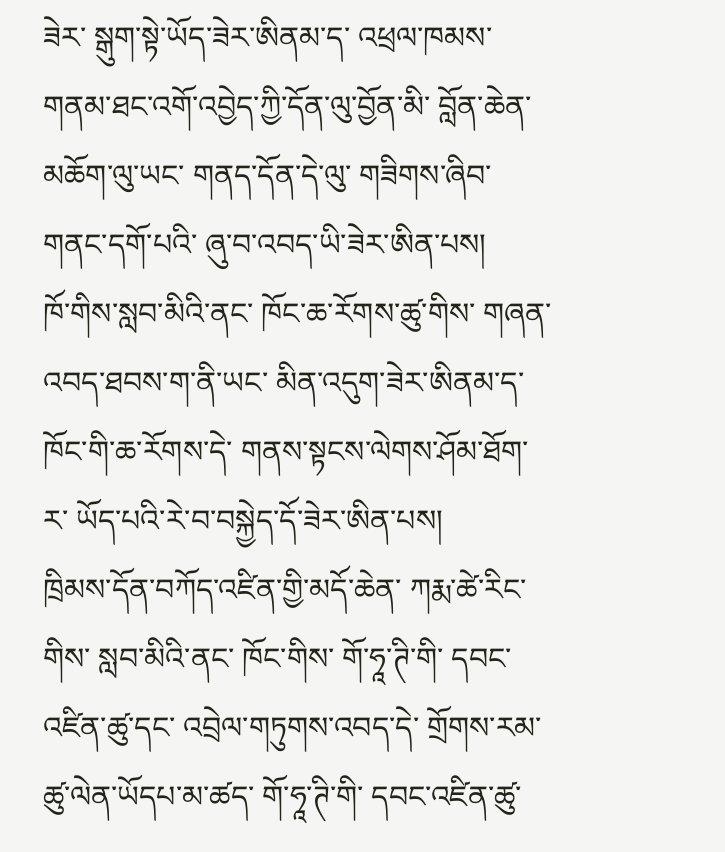ཟེར་ སྒུག་སྟེ་ཡོད་ཟེར་ཨིནམ་ད་ འཕྲལ་ཁམས་ གནམ་ཐང་འགོ་འབྱེད་ཀྱི་དོན་ལུ་བྱོན་མི་ བློན་ཆེན་མཆོག་ལུ་ཡང་ གནད་དོན་དེ་ལུ་ གཟིགས་ཞིབ་གནང་དགོ་པའི་ ཞུ་བ་འབད་ཡི་ཟེར་ཨིན་པས།
ཁོ་གིས་སླབ་མིའི་ནང་ ཁོང་ཆ་རོགས་ཚུ་གིས་ གཞན་འབད་ཐབས་ག་ནི་ཡང་ མིན་འདུག་ཟེར་ཨིནམ་ད་ ཁོང་གི་ཆ་རོགས་དེ་ གནས་སྟངས་ལེགས་ཤོམ་ཐོག་ར་ ཡོད་པའི་རེ་བ་བསྐྱེད་དོ་ཟེར་ཨིན་པས།
ཁྲིམས་དོན་བཀོད་འཛིན་གྱི་མདོ་ཆེན་ ཀརྨ་ཚེ་རིང་གིས་ སླབ་མིའི་ནང་ ཁོང་གིས་ གོ་ཧཱ་ཊི་གི་ དབང་འཛིན་ཚུ་དང་ འབྲེལ་གཏུགས་འབད་དེ་ གྲོགས་རམ་ཚུ་ལེན་ཡོདཔ་མ་ཚད་ གོ་ཧཱ་ཊི་གི་ དབང་འཛིན་ཚུ་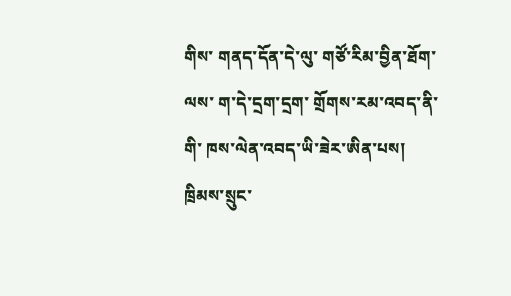གིས་ གནད་དོན་དེ་ལུ་ གཙོ་རིམ་བྱིན་ཐོག་ལས་ ག་དེ་དྲག་དྲག་ གྲོགས་རམ་འབད་ནི་གི་ ཁས་ལེན་འབད་ཡི་ཟེར་ཨིན་པས།
ཁྲིམས་སྲུང་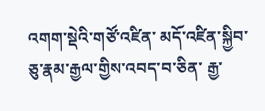འགག་སྡེའི་གཙོ་འཛིན་ མདོ་འཛིན་སྐྱིབ་ཅུ་རྣམ་རྒྱལ་གྱིས་འབད་བ་ཅིན་ རྒྱ་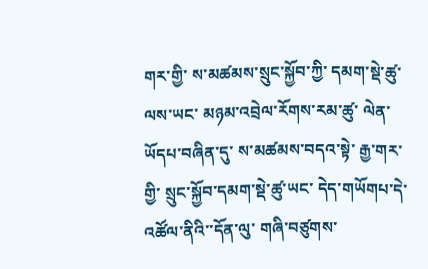གར་གྱི་ ས་མཚམས་སྲུང་སྐྱོབ་ཀྱི་ དམག་སྡེ་ཚུ་ལས་ཡང་ མཉམ་འབྲེལ་རོགས་རམ་ཚུ་ ལེན་ཡོདཔ་བཞིན་དུ་ ས་མཚམས་བདའ་སྟེ་ རྒྱ་གར་གྱི་ སྲུང་སྐྱོབ་དམག་སྡེ་ཚུ་ཡང་ དེད་གཡོགཔ་དེ་ འཚོལ་ནིའི་་དོན་ལུ་ གཞི་བཙུགས་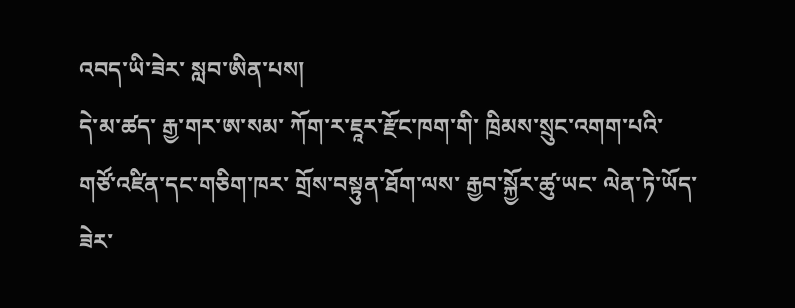འབད་ཡི་ཟེར་ སླབ་ཨིན་པས།
དེ་མ་ཚད་ རྒྱ་གར་ཨ་སམ་ ཀོག་ར་ཇཱར་རྫོང་ཁག་གི་ ཁྲིམས་སྲུང་འགག་པའི་ གཙོ་འཛིན་དང་གཅིག་ཁར་ གྲོས་བསྟུན་ཐོག་ལས་ རྒྱབ་སྐྱོར་ཚུ་ཡང་ ལེན་ཏེ་ཡོད་ཟེར་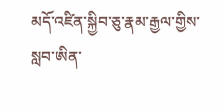མདོ་འཛིན་སྐྱིབ་ཅུ་རྣམ་རྒྱལ་གྱིས་ སླབ་ཨིན་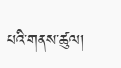པའི་གནས་ཚུལ།